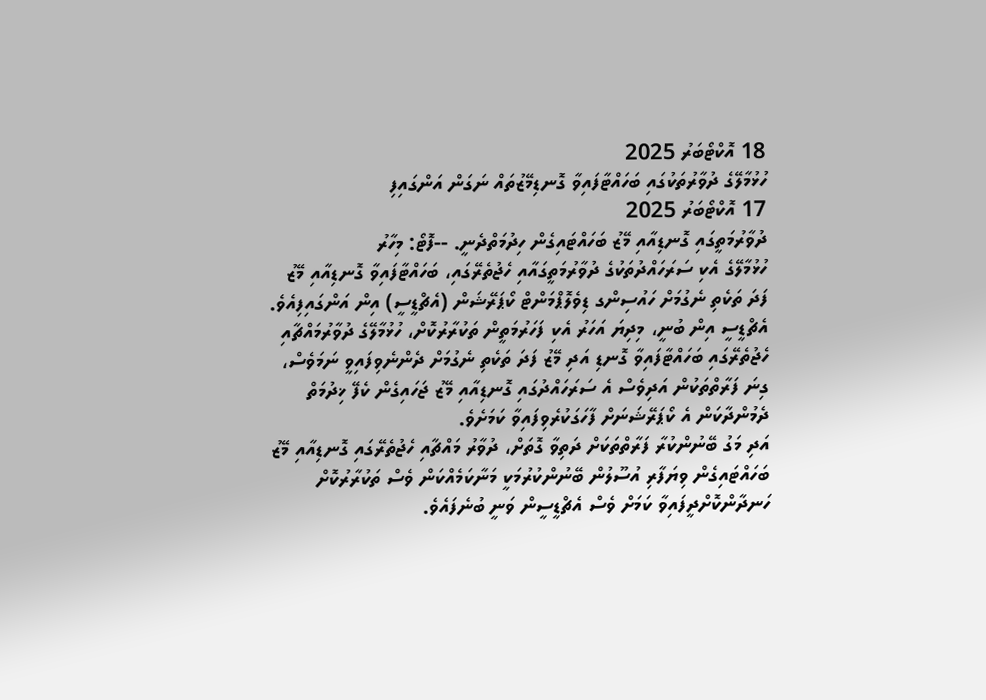18 އޮކްޓޯބަރު 2025
ހުޅުމާލޭގެ ދުވާރުތަކުގައި ބަހައްޓާފައިވާ ގޮނޑިމޭޒުތައް ނަގަން އަންގައިފި
17 އޮކްޓޯބަރު 2025
ދުވާރުމަތީގައި ގޮނޑިއާއި މޭޒު ބަހައްޓައިގެން ހިދުމަތްދެނީ. --ފޮޓޯ: މިހާރު
ހުޅުމާލޭގެ އެކި ސަރަހައްދުތަކުގެ ދުވާރުމަތީގައާއި ހެޖުތެރޭގައި، ބަހައްޓާފައިވާ ގޮނޑިއާއި މޭޒު ފަދަ ތަކެތި ނެގުމަށް ހައުސިންގ ޑިވެލޮޕްމަންޓް ކޯޕަރޭޝަން (އެޗްޑީސީ) އިން އަންގައިފިއެވެ.
އެޗްޑީސީ އިން ބުނީ، މިދިޔަ އަހަރު އެކި ފަހަރުމަތީން ތަކުރާރުކޮށް، ހުޅުމާލޭގެ ދުވާރުމައްޗާއި ހެޖުތެރޭގައި ބަހައްޓާފައިވާ ގޮނޑި އަދި މޭޒު ފަދަ ތަކެތި ނެގުމަށް ދެންނެވިފައިވީ ނަމަވެސް، ގިނަ ފަރާތްތަކުން އަދިވެސް އެ ސަރަހައްދުގައި ގޮނޑިއާއި މޭޒު ޖަހައިގެން ކެފޭ ޚިދުމަތް ދެމުންދާކަން އެ ކޯޕަރޭޝަނަށް ފާހަގަކުރެވިފައިވާ ކަމަށެވެ.
އަދި މަގު ބޭނުންކުރާ ފަރާތްތަކަށް ދަތިވާ ގޮތަށް، ދުވާރު މައްޗާއި ހެޖުތެރޭގައި ގޮނޑިއާއި މޭޒު ބަހައްޓައިގެން ވިޔަފާރި އުސޫލުން ބޭނުންކުރުމަކީ މަނާކަމެއްކަން ވެސް ތަކުރާރުކޮށް ހަނދާންކޮށްދީފައިވާ ކަމަށް ވެސް އެޗްޑީސީން ވަނީ ބުނެފައެވެ.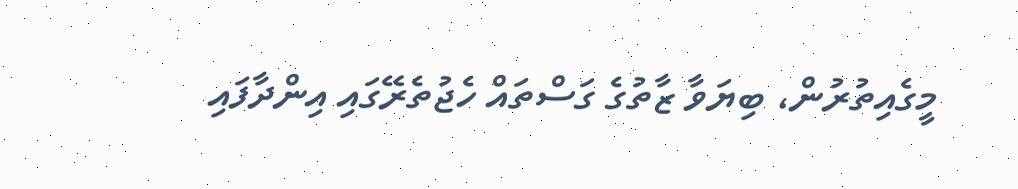މީގެއިތުރުން، ބިޔަވާ ޒާތުގެ ގަސްތައް ހެޖުތެރޭގައި އިންދާފައި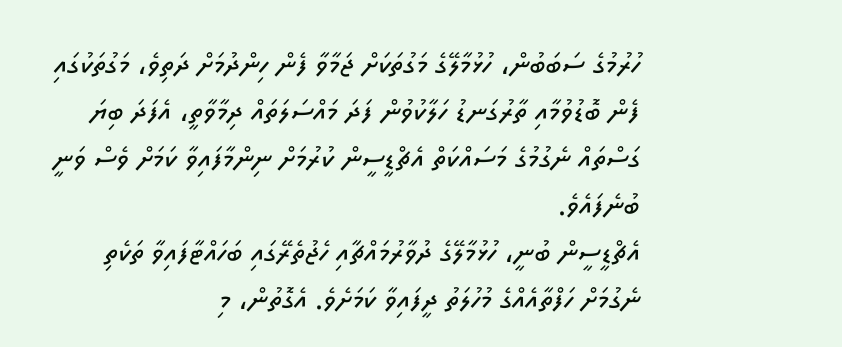ހުރުމުގެ ސަބަބުން، ހުޅުމާލޭގެ މަގުތަކަށް ޖަމާވާ ފެން ހިންދުމަށް ދަތިވެ، މަގުތަކުގައި ފެން ބޮޑުވުމާއި ތާރުގަނޑު ހަލާކުވުން ފަދަ މައްސަލަތައް ދިމާވާތީ، އެފަދަ ބިޔަ ގަސްތައް ނެގުމުގެ މަސައްކަތް އެޗްޑީސީން ކުރުމަށް ނިންމާފައިވާ ކަމަށް ވެސް ވަނީ ބުނެފައެވެ.
އެޗްޑީސީން ބުނީ، ހުޅުމާލޭގެ ދުވާރުމައްޗާއި ހެޖުތެރޭގައި ބަހައްޓާފައިވާ ތަކެތި ނެގުމަށް ހަފްތާއެއްގެ މުހުލަތު ދީފައިވާ ކަމަށެވެ. އެގޮތުން، މި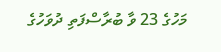މަހުގެ 23 ވާ ބުރާސްފަތި ދުވަހުގެ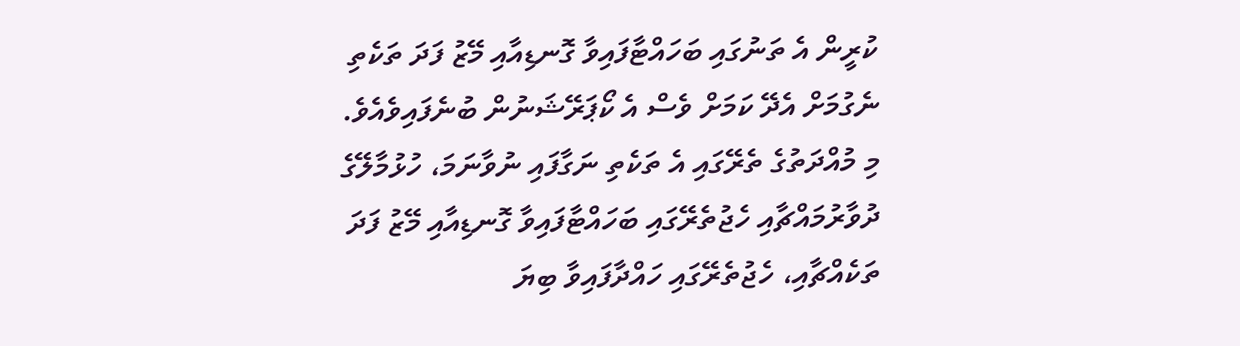ކުރީން އެ ތަނުގައި ބަހައްޓާފައިވާ ގޮނޑިއާއި މޭޒު ފަދަ ތަކެތި ނެގުމަށް އެދޭ ކަމަށް ވެސް އެ ކޯޕަރޭޝަނުން ބުނެފައިވެއެވެ.
މި މުއްދަތުގެ ތެރޭގައި އެ ތަކެތި ނަގާފައި ނުވާނަމަ، ހުޅުމާލޭގެ ދުވާރުމައްޗާއި ހެޖުތެރޭގައި ބަހައްޓާފައިވާ ގޮނޑިއާއި މޭޒު ފަދަ ތަކެއްޗާއި، ހެޖުތެރޭގައި ހައްދާފައިވާ ބިޔަ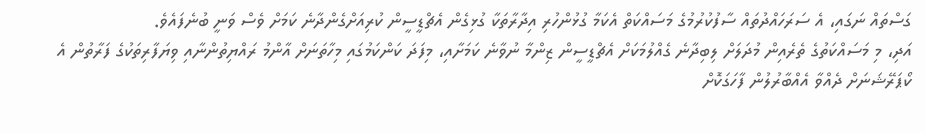ގަސްތައް ނަގައި، އެ ސަރަހައްދުތައް ސާފުކުރުމުގެ މަސައްކަތް އެކަމާ ގުޅުންހުރި އިދާރާތަކާ ގުޅިގެން އެޗްޑީސީން ކުރިއަށްގެންދާނެ ކަމަށް ވެސް ވަނީ ބުނެފައެވެ.
އަދި، މި މަސައްކަތުގެ ތެރެއިން މުދަލަށް ލިބިދާނެ ގެއްލުމަކަށް އެޗްޑީސީން ޒިންމާ ނުވާނެ ކަމަށާއި، މިފަދަ ކަންކަމުގައި މިހާތަނަށް އާންމު ރައްޔިތުންނާއި ވިޔަފާރިތަކުގެ ފަރާތުން އެ ކޯޕަރޭޝަނަށް ދެއްވާ އެއްބާރުލުން ފާހަގަކޮށް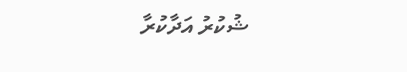ޝުކުރު އަދާކުރާ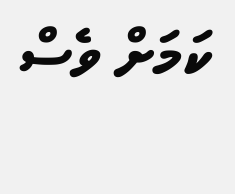ކަމަށް ވެސް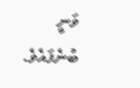ވަނީ ބުނެފައެވެ.